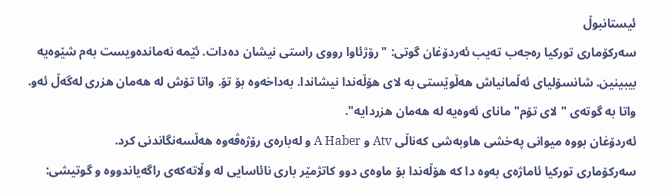ئيستانبوڵ
سەرکۆماری تورکیا رەجەب تەیب ئەردۆغان گوتى: "رۆژئاوا رووی راستی نیشان دەدات. ئێمە نەماندەویست بەم شێوەیە بیبینین. شانسۆلیای ئەڵمانیاش ھەڵوێستی بە لای ھۆڵەندا نیشاندا. بەداخەوە بۆ تۆ. واتا تۆش لە ھەمان ھزری لەگەڵ ئەو. واتا بە گوتەی "لای تۆم" مانای ئەوەیە لە ھەمان ھزردایە".
ئەردۆغان بووە ميوانی پەخشی ھاوبەشی کەناڵی Atv و A Haber و لەبارەی رۆژەڤەوە ھەڵسەنگاندنی کرد.
سەرکۆماری تورکیا ئاماژەی بەوە دا کە ھۆڵەندا بۆ ماوەی دوو کاتژمێر باری نائاسایی لە وڵاتەکەی راگەیاندووە و گوتيشی: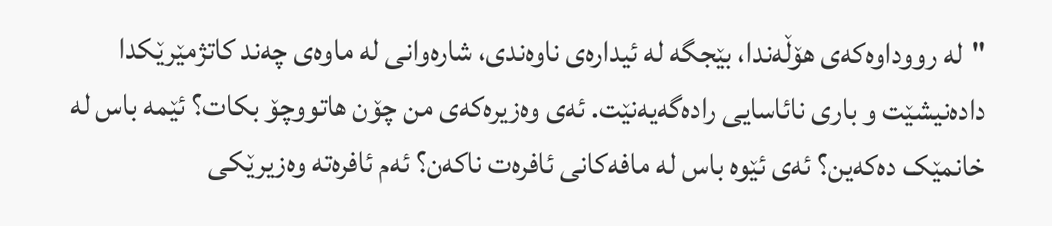"لە رووداوەکەی ھۆڵەندا، بێجگە لە ئیدارەی ناوەندی، شارەوانی لە ماوەی چەند کاتژمێرێکدا دادەنیشێت و باری نائاسایی رادەگەیەنێت. ئەی وەزیرەکەی من چۆن ھاتووچۆ بکات؟ ئێمە باس لە خانمێک دەکەین؟ ئەی ئێوە باس لە مافەکانی ئافرەت ناکەن؟ ئەم ئافرەتە وەزیرێکی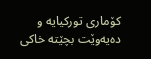کۆماری تورکیایە و دەیەوێت بچێتە خاکی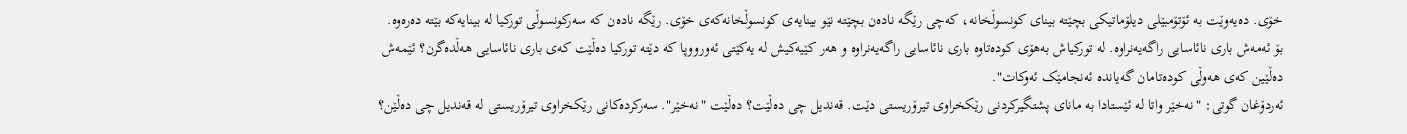خۆی. دەیەوێت بە ئۆتۆمبێلی دیلۆماتیکی بچێتە بینای کونسوڵخانە، کەچی رێگە نادەن بچێتە نێو بینایەی کونسوڵخانەکەی خۆی. رێگە نادەن کە سەرکونسوڵی تورکیا لە بینایەکە بێتە دەرەوە. بۆ ئەمەش باری نائاسایی راگەیەنراوە. لە تورکیاش بەھۆی کودەتاوە باری نائاسایی راگەیەنراوە و ھەر کێیەکیش لە یەکێتی ئەورووپا کە دێتە تورکیا دەڵێت کەی باری نائاسایی ھەڵدەگرن؟ ئێمەش دەڵێین کەی ھەوڵی کودەتامان گەیاندە ئەنجامێک ئەوکات".
ئەردۆغان گوتی: "نەخێر واتا لە ئێستادا بە مانای پشتگیرکردنی رێکخراوی تیرۆریستی دێت. قەندیل چی دەڵێت؟ دەڵێت "نەخێر". سەرکردەکانی رێکخراوی تیرۆریستی لە قەندیل چی دەڵێن؟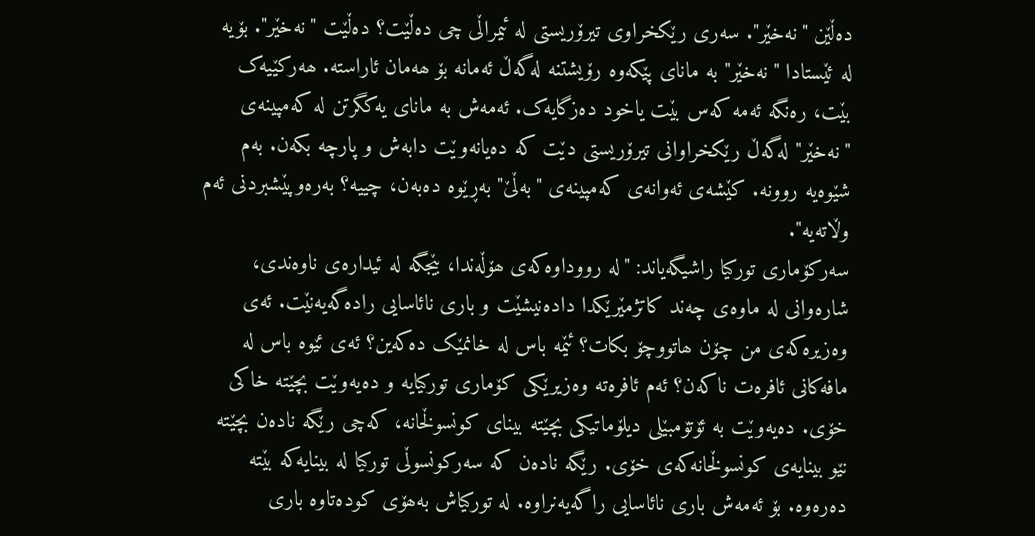دەڵێن "نەخێر". سەری رێکخراوی تیرۆریستی لە ئیمراڵی چی دەڵێت؟ دەڵێت "نەخێر". بۆیە لە ئێستادا "نەخێر" بە مانای پێکەوە رۆیشتنە لەگەڵ ئەمانە بۆ ھەمان ئاراستە. ھەرکێیەک بێت، رەنگە ئەمە کەس بێت یاخود دەزگایەک. ئەمەش بە مانای یەکگرتن لە کەمپینەی "نەخێر" لەگەڵ رێکخراوانی تیرۆریستی دێت کە دەیانەوێت دابەش و پارچە بکەن. بەم شێوەیە روونە. کێشەی ئەوانەی کەمپینەی "بەڵێ" بەڕێوە دەبەن، چییە؟ بەرەوپێشبردنی ئەم وڵاتەیە".
سەرکۆماری تورکیا راشیگەیاند: "لە رووداوەکەی ھۆڵەندا، بێجگە لە ئیدارەی ناوەندی، شارەوانی لە ماوەی چەند کاتژمێرێکدا دادەنیشێت و باری نائاسایی رادەگەیەنێت. ئەی وەزیرەکەی من چۆن ھاتووچۆ بکات؟ ئێمە باس لە خانمێک دەکەین؟ ئەی ئێوە باس لە مافەکانی ئافرەت ناکەن؟ ئەم ئافرەتە وەزیرێکی کۆماری تورکیایە و دەیەوێت بچێتە خاکی خۆی. دەیەوێت بە ئۆتۆمبێلی دیلۆماتیکی بچێتە بینای کونسوڵخانە، کەچی رێگە نادەن بچێتە نێو بینایەی کونسوڵخانەکەی خۆی. رێگە نادەن کە سەرکونسوڵی تورکیا لە بینایەکە بێتە دەرەوە. بۆ ئەمەش باری نائاسایی راگەیەنراوە. لە تورکیاش بەھۆی کودەتاوە باری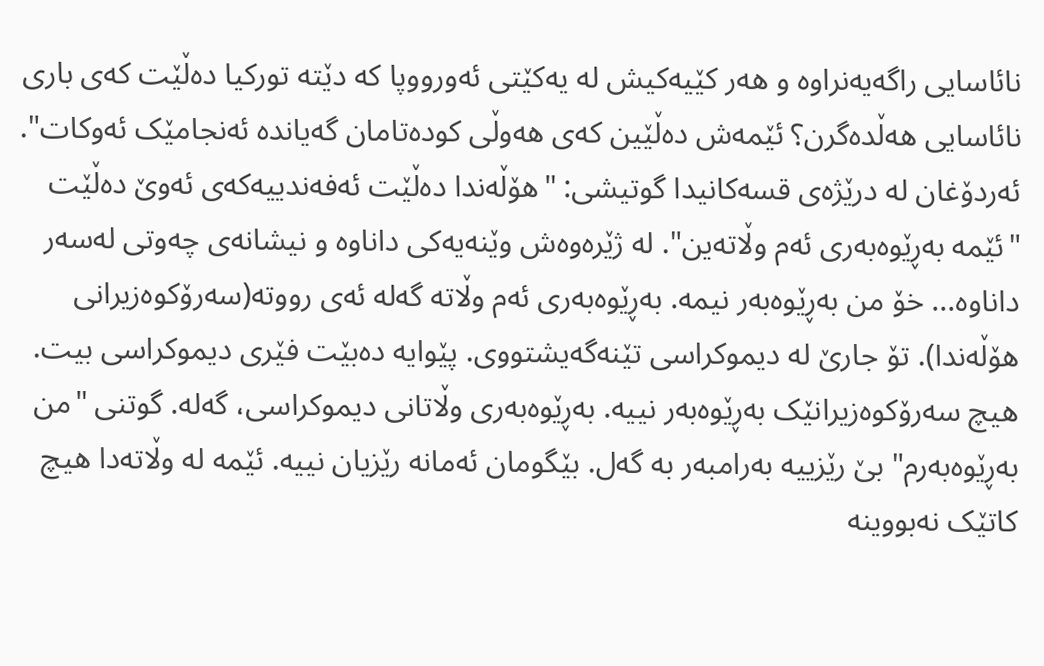نائاسایی راگەیەنراوە و ھەر کێیەکیش لە یەکێتی ئەورووپا کە دێتە تورکیا دەڵێت کەی باری نائاسایی ھەڵدەگرن؟ ئێمەش دەڵێین کەی ھەوڵی کودەتامان گەیاندە ئەنجامێک ئەوکات".
ئەردۆغان لە درێژەی قسەکانیدا گوتیشی: "ھۆڵەندا دەڵێت ئەفەندییەکەی ئەوێ دەڵێت "ئێمە بەڕێوەبەری ئەم وڵاتەین". لە ژێرەوەش وێنەیەکی داناوە و نیشانەی چەوتی لەسەر داناوە... خۆ من بەڕێوەبەر نیمە. بەڕێوەبەری ئەم وڵاتە گەلە ئەی رووتە(سەرۆکوەزیرانی ھۆڵەندا). تۆ جارێ لە دیموکراسی تێنەگەیشتووی. پێوایە دەبێت فێری دیموکراسی بیت. ھیچ سەرۆکوەزیرانێک بەڕێوەبەر نییە. بەڕێوەبەری وڵاتانی دیموکراسی، گەلە. گوتنی "من بەڕێوەبەرم" بێ رێزییە بەرامبەر بە گەل. بێگومان ئەمانە رێزیان نییە. ئێمە لە وڵاتەدا ھیچ کاتێک نەبووینە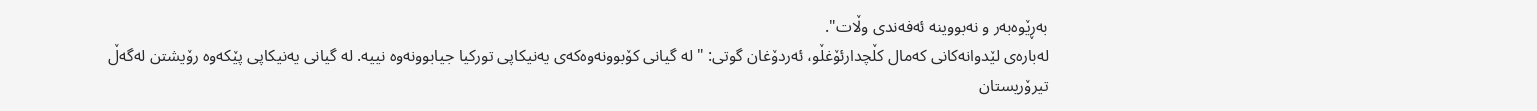بەڕێوەبەر و نەبووینە ئەفەندی وڵات".
لەبارەی لێدوانەکانی کەمال کڵچدارئۆغڵو، ئەردۆغان گوتی: "لە گیانی کۆبوونەوەکەی یەنیکاپی تورکیا جیابوونەوە نییە. لە گیانی یەنیکاپی پێکەوە رۆیشتن لەگەڵ تیرۆریستان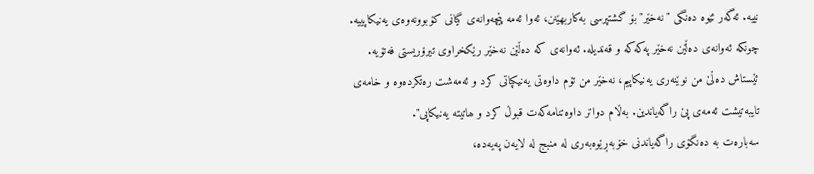نییە. ئەگەر ئێوە دەنگی "نەخێر" بۆ گشتپرسی بەکاربھێنن، ئەوا ئەمە پێچەوانەی گیانی کۆبوونەوەی یەنیکاپییە. چونکە ئەوانەی دەڵێن نەخێر پەکەکە و قەندیلە. ئەوانەی کە دەڵێن نەخێر رێکخراوی تیرۆریستی فەتۆیە. ئێستاش دەڵێ من نوێنەری یەنیکاپیم، نەخێر من تۆم داوەتی یەنیکپاتی کرد و ئەمەشت رەتکردەوە و خامەی تایبەتیشت ئەمەی پێ راگەیاندین. بەڵام دواتر داوەتنامەکەت قبوڵ کرد و ھاتیتە یەنیکاپی".
سەبارەت بە دەنگۆی راگەیاندنی خۆبەڕێوەبەری لە منبج لە لایەن پەیەدە،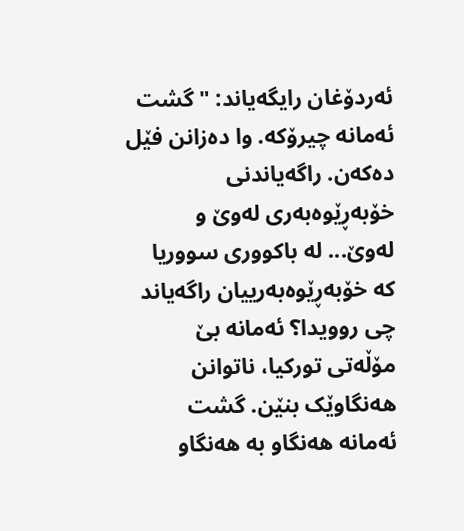ئەردۆغان رایگەیاند: "گشت ئەمانە چیرۆکە. وا دەزانن فێل دەکەن. راگەیاندنی خۆبەڕێوەبەری لەوێ و لەوێ... لە باکووری سووریا کە خۆبەڕێوەبەرییان راگەیاند چی روویدا؟ ئەمانە بێ مۆڵەتی تورکیا، ناتوانن ھەنگاوێک بنێن. گشت ئەمانە ھەنگاو بە ھەنگاو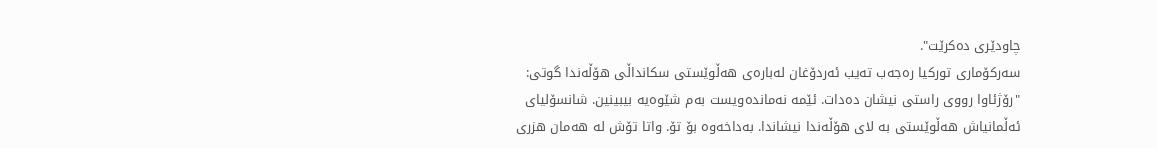چاودێری دەکرێت".
سەرکۆماری تورکیا رەجەب تەیب ئەردۆغان لەبارەی ھەڵوێستی سکانداڵی ھۆڵەندا گوتی: "رۆژئاوا رووی راستی نیشان دەدات. ئێمە نەماندەویست بەم شێوەیە بیبینین. شانسۆلیای ئەڵمانیاش ھەڵوێستی بە لای ھۆڵەندا نیشاندا. بەداخەوە بۆ تۆ. واتا تۆش لە ھەمان ھزری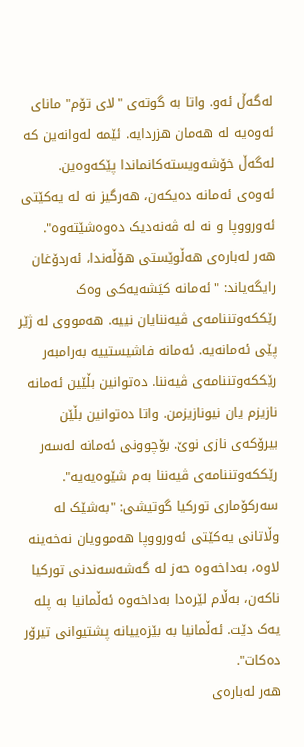لەگەڵ ئەو. واتا بە گوتەی "لای تۆم" مانای ئەوەیە لە ھەمان ھزردایە. ئێمە لەوانەین کە لەگەڵ خۆشەویستەکانماندا پێکەوەین. ئەوەی ئەمانە دەیکەن، ھەرگیز نە لە یەکێتی ئەورووپا و نە لە ڤەنەدیک دەوەشێتەوە".
ھەر لەبارەی ھەڵوێستی ھۆڵەندا، ئەردۆغان رایگەیاند: "ئەمانە كيَشەیەكى وەک رێککەوتننامەی ڤیەننایان نییە. ھەمووی لە ژێر پێی ئەمانەیە. ئەمانە فاشیستییە بەرامبەر رێککەوتننامەی ڤیەننا. دەتوانین بڵێین ئەمانە نازیزم یان نیونازیزمن. واتا دەتوانین بڵێن بیرۆکەی نازی نوێ. بۆچوونی ئەمانە لەسەر رێککەوتننامەی ڤیەننا بەم شێوەیەیە".
سەرکۆماری تورکیا گوتیشی: "بەشێک لە وڵاتانی یەکێتی ئەورووپا ھەموویان نەخەینە لاوە، بەداخەوە حەز لە گەشەسەندنی تورکیا ناکەن، بەڵام لێرەدا بەداخەوە ئەڵمانیا بە پلە یەک دێت. ئەڵمانیا بە بێزەییانە پشتیوانی تیرۆر دەکات".
ھەر لەبارەی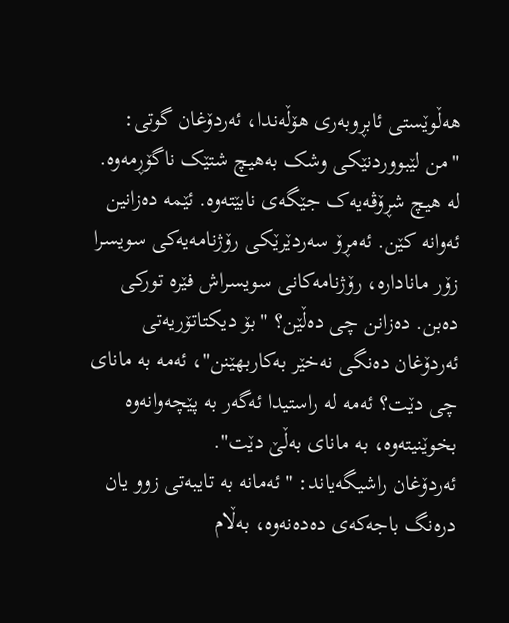ھەڵوێستی ئابڕوبەری ھۆڵەندا، ئەردۆغان گوتی: "من لێبووردنێکی وشک بەھیچ شتێک ناگۆڕمەوە. لە ھیچ شڕۆڤەیەک جێگەی نابێتەوە. ئێمە دەزانین ئەوانە کێن. ئەمڕۆ سەردێرێکی رۆژنامەیەکی سویسرا زۆر مانادارە، رۆژنامەکانی سویسراش فێرە تورکی دەبن. دەزانن چی دەڵێن؟ "بۆ دیکتاتۆریەتی ئەردۆغان دەنگی نەخێر بەکاربھێنن"، ئەمە بە مانای چی دێت؟ ئەمە لە راستیدا ئەگەر بە پێچەوانەوە بخوێنیتەوە، بە مانای بەڵێ دێت".
ئەردۆغان راشیگەیاند: "ئەمانە بە تایبەتی زوو یان درەنگ باجەکەی دەدەنەوە، بەڵام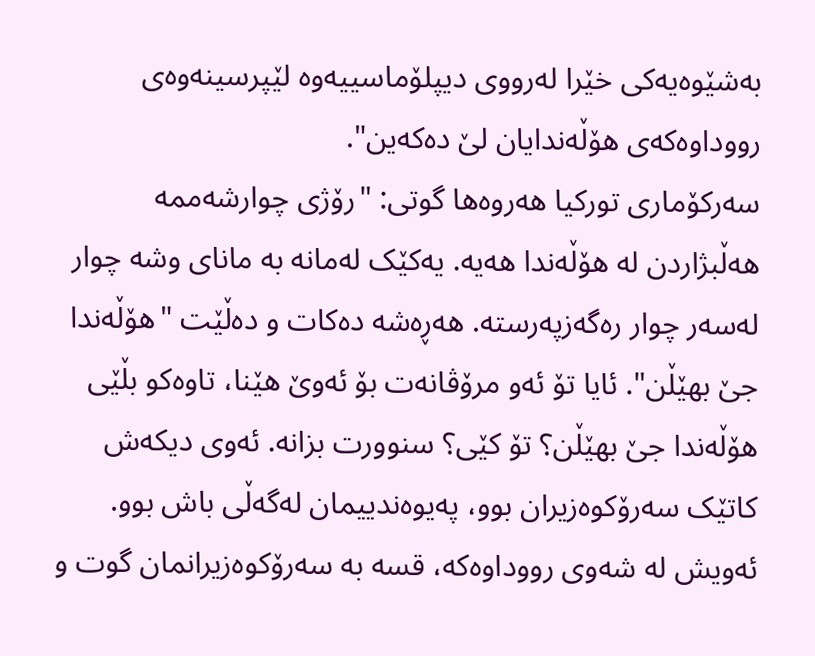بەشێوەیەکی خێرا لەرووی دیپلۆماسییەوە لێپرسینەوەی رووداوەکەی ھۆڵەندایان لێ دەکەین".
سەرکۆماری تورکیا ھەروەھا گوتی: "رۆژی چوارشەممە ھەڵبژاردن لە ھۆڵەندا ھەیە. یەکێک لەمانە بە مانای وشە چوار لەسەر چوار رەگەزپەرستە. ھەڕەشە دەکات و دەڵێت "ھۆڵەندا جێ بھێڵن". ئایا تۆ ئەو مرۆڤانەت بۆ ئەوێ ھێنا، تاوەکو بڵێی ھۆڵەندا جێ بھێڵن؟ تۆ کێی؟ سنوورت بزانە. ئەوی دیکەش کاتێک سەرۆکوەزیران بوو، پەیوەندییمان لەگەڵی باش بوو. ئەویش لە شەوی رووداوەکە، قسە بە سەرۆکوەزیرانمان گوت و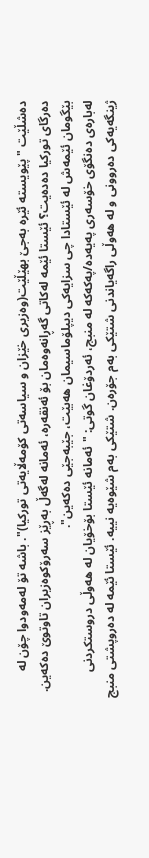دەشڵێت "پێویستە ئێرە بەجێ بھێڵێت(وەزیری خێزان و سیاسەتی کۆمەڵایەتی تورکیا)". باشە تۆ لەمەودوا چۆن لە دەرگای تورکیا دەدەیت؟ ئێستا ئێمە لەکاتی گەڕانەوەمان بۆ ئەنقەرە، ئەمانە لەگەڵ بەڕێز سەرۆکوەزیران تاوتوێ دەکەین. بێگومان ئێمەش لە ئێستادا چی سزایەکی دیپلۆماسیمان ھەبێت، جێبەجێی دەکەین".
لەبارەی دەنگۆی خۆسەری پەیەدە/پەکەکە لە منبج، ئەردۆغان گوتی: "ئەمانە ئێستا بۆخۆیان لە ھەوڵی دروستکردنی ژینگەیەکی دەروونی و لە ھەوڵی راگەیاندنی شتێکی بەم جۆرەن. شتێکی بەم شێوەیە نییە. ئێستا ئێمە لە دەروپشتی منبج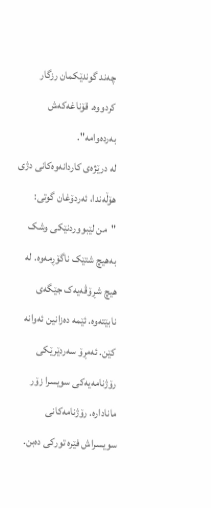چەند گوندێکمان رزگار کردووە. قۆناغەکەش بەردەوامە".
لە درێژەی کاردانەوەکانی دژی ھۆڵەندا، ئەردۆغان گوتی: "من لێبووردنێکی وشک بەھیچ شتێک ناگۆڕمەوە. لە ھیچ شڕۆڤەیەک جێگەی نابێتەوە. ئێمە دەزانین ئەوانە کێن. ئەمڕۆ سەردێرێکی رۆژنامەیەکی سویسرا زۆر مانادارە. رۆژنامەکانی سویسراش فێرە تورکی دەبن.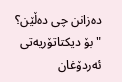دەزانن چی دەڵێن؟ "بۆ دیکتاتۆریەتی ئەردۆغان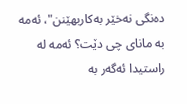دەنگی نەخێر بەکاربھێنن"، ئەمە بە مانای چی دێت؟ ئەمە لە راستیدا ئەگەر بە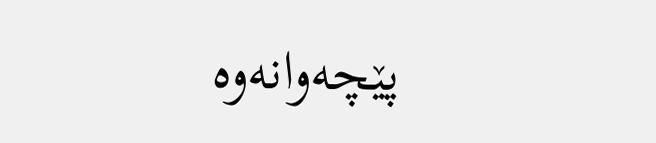پێچەوانەوە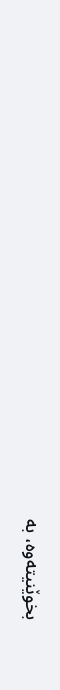بخوێنیتەوە، بە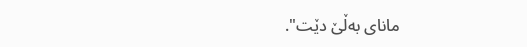مانای بەڵێ دێت".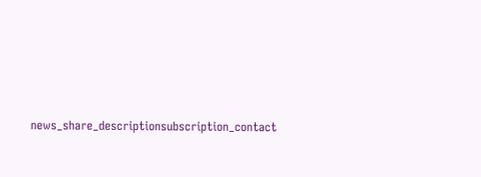news_share_descriptionsubscription_contact